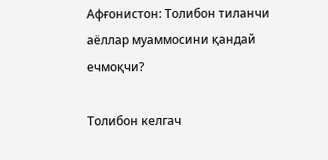Афғонистон: Толибон тиланчи аёллар муаммосини қандай ечмоқчи?

Толибон келгач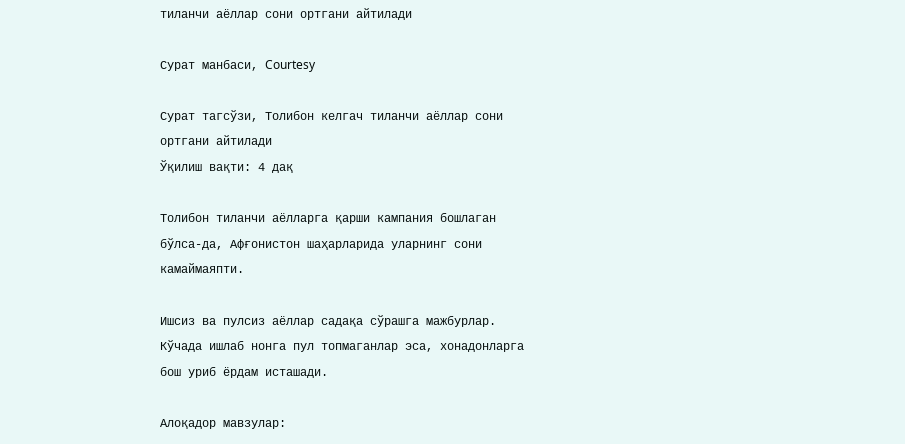тиланчи аёллар сони ортгани айтилади

Сурат манбаси, Courtesy

Сурат тагсўзи, Толибон келгач тиланчи аёллар сони ортгани айтилади
Ўқилиш вақти: 4 дақ

Толибон тиланчи аёлларга қарши кампания бошлаган бўлса-да, Афғонистон шаҳарларида уларнинг сони камаймаяпти.

Ишсиз ва пулсиз аёллар садақа сўрашга мажбурлар. Кўчада ишлаб нонга пул топмаганлар эса, хонадонларга бош уриб ёрдам исташади.

Алоқадор мавзулар: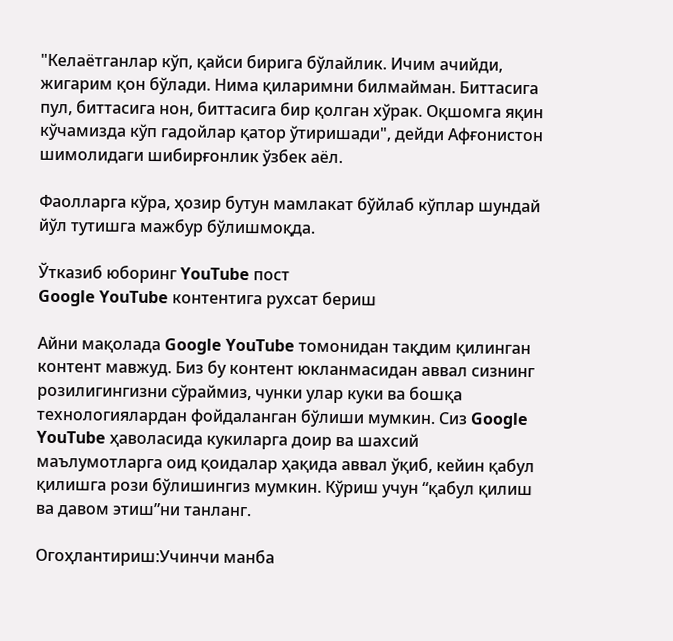"Келаётганлар кўп, қайси бирига бўлайлик. Ичим ачийди, жигарим қон бўлади. Нима қиларимни билмайман. Биттасига пул, биттасига нон, биттасига бир қолган хўрак. Оқшомга яқин кўчамизда кўп гадойлар қатор ўтиришади", дейди Афғонистон шимолидаги шибирғонлик ўзбек аёл.

Фаолларга кўра, ҳозир бутун мамлакат бўйлаб кўплар шундай йўл тутишга мажбур бўлишмоқда.

Ўтказиб юборинг YouTube пост
Google YouTube контентига рухсат бериш

Айни мақолада Google YouTube томонидан тақдим қилинган контент мавжуд. Биз бу контент юкланмасидан аввал сизнинг розилигингизни сўраймиз, чунки улар куки ва бошқа технологиялардан фойдаланган бўлиши мумкин. Сиз Google YouTube ҳаволасида кукиларга доир ва шахсий маълумотларга оид қоидалар ҳақида аввал ўқиб, кейин қабул қилишга рози бўлишингиз мумкин. Кўриш учун “қабул қилиш ва давом этиш”ни танланг.

Огоҳлантириш:Учинчи манба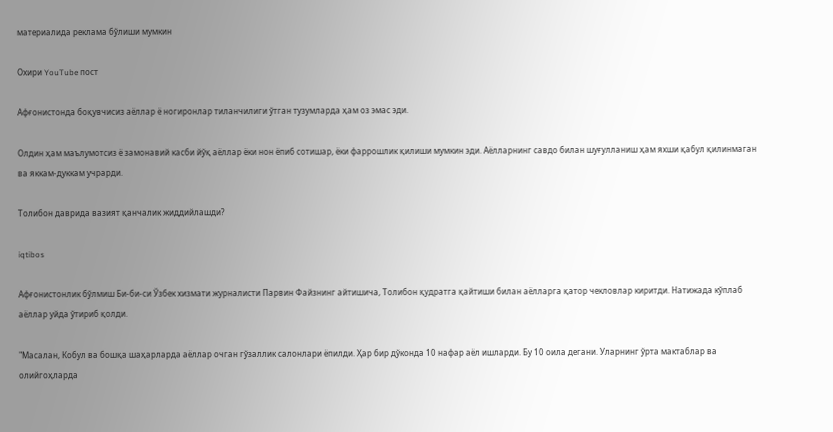материалида реклама бўлиши мумкин

Охири YouTube пост

Афғонистонда боқувчисиз аёллар ё ногиронлар тиланчилиги ўтган тузумларда ҳам оз эмас эди.

Олдин ҳам маълумотсиз ё замонавий касби йўқ аёллар ёки нон ёпиб сотишар, ёки фаррошлик қилиши мумкин эди. Аёлларнинг савдо билан шуғулланиш ҳам яхши қабул қилинмаган ва яккам-дуккам учрарди.

Толибон даврида вазият қанчалик жиддийлашди?

iqtibos

Афғонистонлик бўлмиш Би-би-си Ўзбек хизмати журналисти Парвин Файзнинг айтишича, Толибон қудратга қайтиши билан аёлларга қатор чекловлар киритди. Натижада кўплаб аёллар уйда ўтириб қолди.

"Масалан, Кобул ва бошқа шаҳарларда аёллар очган гўзаллик салонлари ёпилди. Ҳар бир дўконда 10 нафар аёл ишларди. Бу 10 оила дегани. Уларнинг ўрта мактаблар ва олийгоҳларда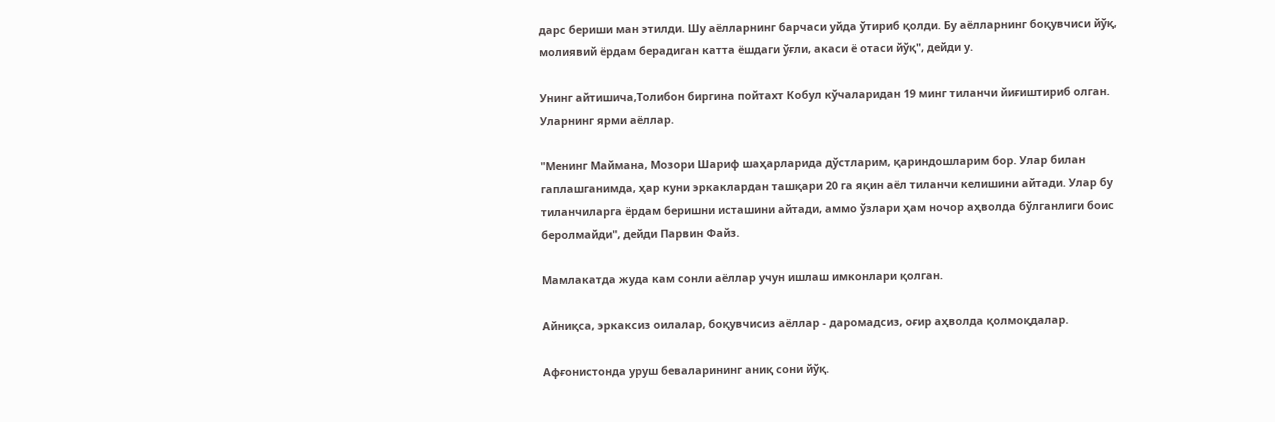дарс бериши ман этилди. Шу аёлларнинг барчаси уйда ўтириб қолди. Бу аёлларнинг боқувчиси йўқ, молиявий ёрдам берадиган катта ёшдаги ўғли, акаси ё отаси йўқ", дейди у.

Унинг айтишича,Толибон биргина пойтахт Кобул кўчаларидан 19 минг тиланчи йиғиштириб олган. Уларнинг ярми аёллар.

"Менинг Маймана, Мозори Шариф шаҳарларида дўстларим, қариндошларим бор. Улар билан гаплашганимда, ҳар куни эркаклардан ташқари 20 га яқин аёл тиланчи келишини айтади. Улар бу тиланчиларга ёрдам беришни исташини айтади, аммо ўзлари ҳам ночор аҳволда бўлганлиги боис беролмайди", дейди Парвин Файз.

Мамлакатда жуда кам сонли аёллар учун ишлаш имконлари қолган.

Айниқса, эркаксиз оилалар, боқувчисиз аёллар - даромадсиз, оғир аҳволда қолмоқдалар.

Афғонистонда уруш беваларининг аниқ сони йўқ.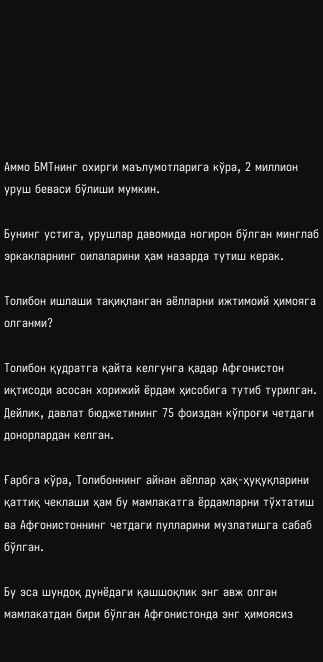Аммо БМТнинг охирги маълумотларига кўра, 2 миллион уруш беваси бўлиши мумкин.

Бунинг устига, урушлар давомида ногирон бўлган минглаб эркакларнинг оилаларини ҳам назарда тутиш керак.

Толибон ишлаши тақиқланган аёлларни ижтимоий ҳимояга олганми?

Толибон қудратга қайта келгунга қадар Афғонистон иқтисоди асосан хорижий ёрдам ҳисобига тутиб турилган. Дейлик, давлат бюджетининг 75 фоиздан кўпроғи четдаги донорлардан келган.

Ғарбга кўра, Толибоннинг айнан аёллар ҳақ-ҳуқуқларини қаттиқ чеклаши ҳам бу мамлакатга ёрдамларни тўхтатиш ва Афғонистоннинг четдаги пулларини музлатишга сабаб бўлган.

Бу эса шундоқ дунёдаги қашшоқлик энг авж олган мамлакатдан бири бўлган Афғонистонда энг ҳимоясиз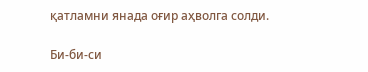қатламни янада оғир аҳволга солди.

Би-би-си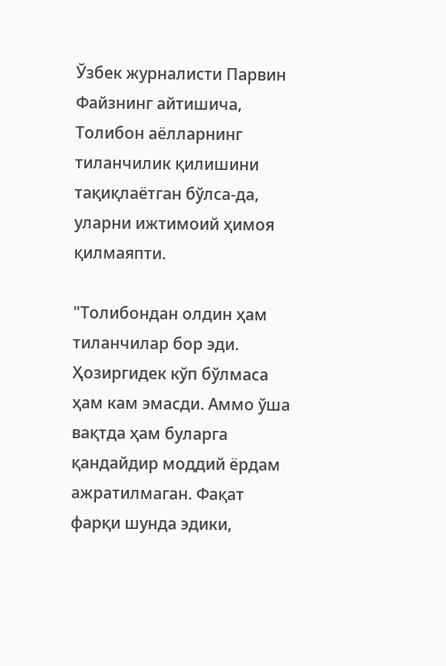Ўзбек журналисти Парвин Файзнинг айтишича, Толибон аёлларнинг тиланчилик қилишини тақиқлаётган бўлса-да, уларни ижтимоий ҳимоя қилмаяпти.

"Толибондан олдин ҳам тиланчилар бор эди. Ҳозиргидек кўп бўлмаса ҳам кам эмасди. Аммо ўша вақтда ҳам буларга қандайдир моддий ёрдам ажратилмаган. Фақат фарқи шунда эдики,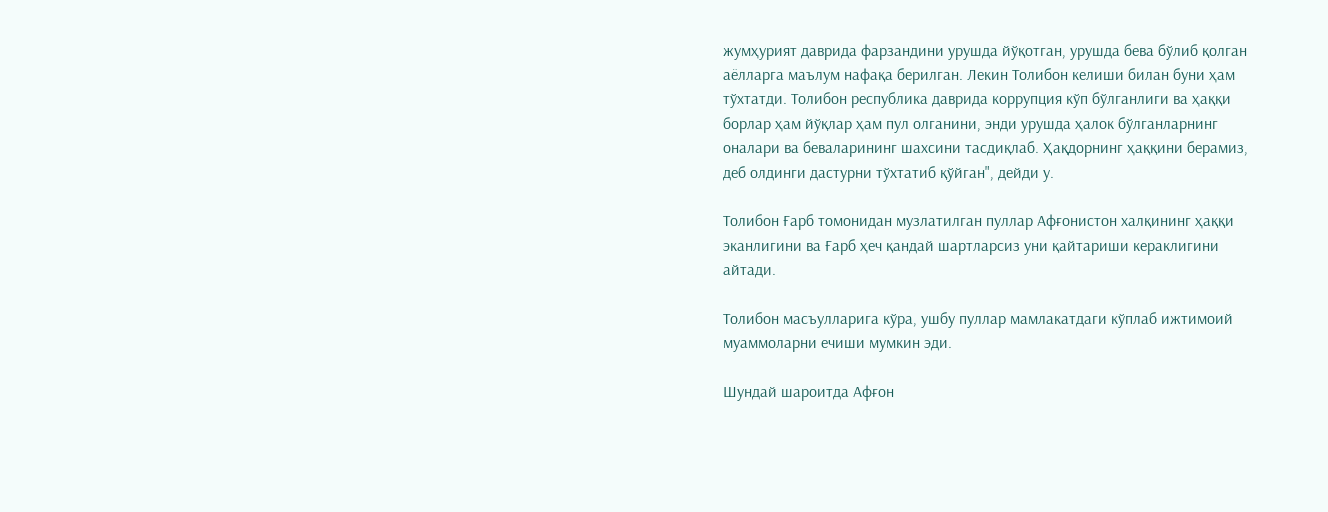жумҳурият даврида фарзандини урушда йўқотган, урушда бева бўлиб қолган аёлларга маълум нафақа берилган. Лекин Толибон келиши билан буни ҳам тўхтатди. Толибон республика даврида коррупция кўп бўлганлиги ва ҳаққи борлар ҳам йўқлар ҳам пул олганини, энди урушда ҳалок бўлганларнинг оналари ва беваларининг шахсини тасдиқлаб. Ҳақдорнинг ҳаққини берамиз, деб олдинги дастурни тўхтатиб қўйган", дейди у.

Толибон Ғарб томонидан музлатилган пуллар Афғонистон халқининг ҳаққи эканлигини ва Ғарб ҳеч қандай шартларсиз уни қайтариши кераклигини айтади.

Толибон масъулларига кўра, ушбу пуллар мамлакатдаги кўплаб ижтимоий муаммоларни ечиши мумкин эди.

Шундай шароитда Афғон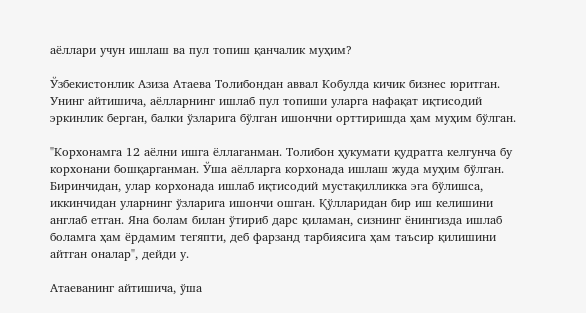аёллари учун ишлаш ва пул топиш қанчалик муҳим?

Ўзбекистонлик Азиза Атаева Толибондан аввал Кобулда кичик бизнес юритган. Унинг айтишича, аёлларнинг ишлаб пул топиши уларга нафақат иқтисодий эркинлик берган, балки ўзларига бўлган ишончни орттиришда ҳам муҳим бўлган.

"Корхонамга 12 аёлни ишга ёллаганман. Толибон ҳукумати қудратга келгунча бу корхонани бошқарганман. Ўша аёлларга корхонада ишлаш жуда муҳим бўлган. Биринчидан, улар корхонада ишлаб иқтисодий мустақилликка эга бўлишса, иккинчидан уларнинг ўзларига ишончи ошган. Қўлларидан бир иш келишини англаб етган. Яна болам билан ўтириб дарс қиламан, сизнинг ёнингизда ишлаб боламга ҳам ёрдамим тегяпти, деб фарзанд тарбиясига ҳам таъсир қилишини айтган оналар", дейди у.

Атаеванинг айтишича, ўша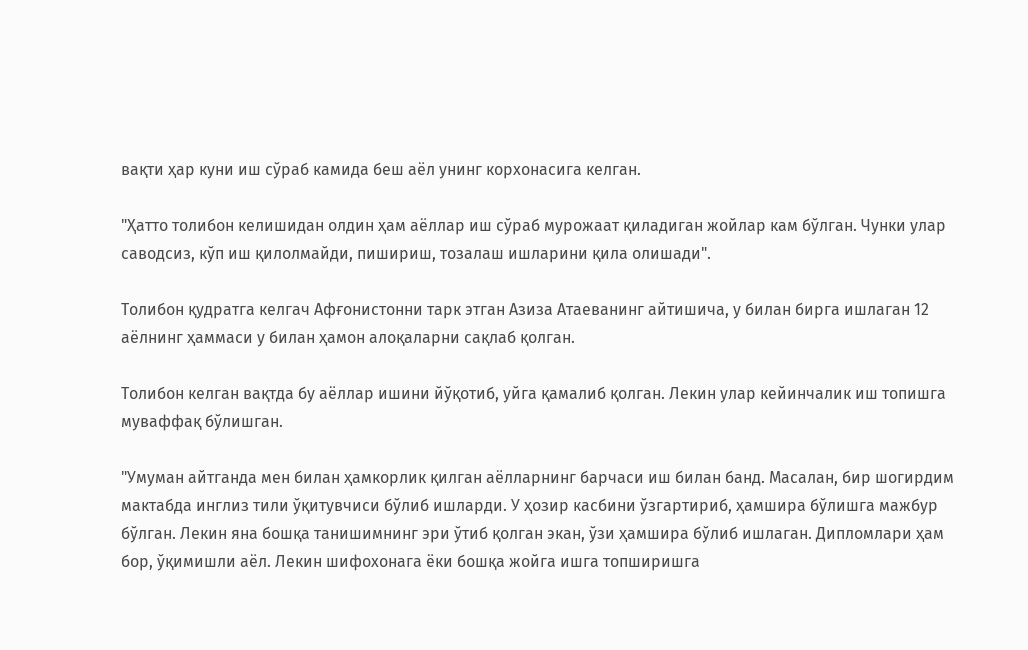вақти ҳар куни иш сўраб камида беш аёл унинг корхонасига келган.

"Ҳатто толибон келишидан олдин ҳам аёллар иш сўраб мурожаат қиладиган жойлар кам бўлган. Чунки улар саводсиз, кўп иш қилолмайди, пишириш, тозалаш ишларини қила олишади".

Толибон қудратга келгач Афғонистонни тарк этган Азиза Атаеванинг айтишича, у билан бирга ишлаган 12 аёлнинг ҳаммаси у билан ҳамон алоқаларни сақлаб қолган.

Толибон келган вақтда бу аёллар ишини йўқотиб, уйга қамалиб қолган. Лекин улар кейинчалик иш топишга муваффақ бўлишган.

"Умуман айтганда мен билан ҳамкорлик қилган аёлларнинг барчаси иш билан банд. Масалан, бир шогирдим мактабда инглиз тили ўқитувчиси бўлиб ишларди. У ҳозир касбини ўзгартириб, ҳамшира бўлишга мажбур бўлган. Лекин яна бошқа танишимнинг эри ўтиб қолган экан, ўзи ҳамшира бўлиб ишлаган. Дипломлари ҳам бор, ўқимишли аёл. Лекин шифохонага ёки бошқа жойга ишга топширишга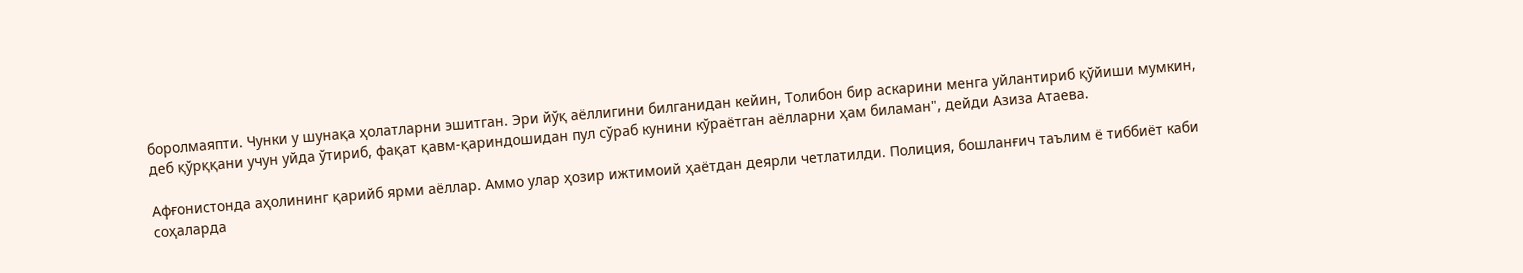боролмаяпти. Чунки у шунақа ҳолатларни эшитган. Эри йўқ аёллигини билганидан кейин, Толибон бир аскарини менга уйлантириб қўйиши мумкин, деб қўрққани учун уйда ўтириб, фақат қавм-қариндошидан пул сўраб кунини кўраётган аёлларни ҳам биламан", дейди Азиза Атаева.

Афғонистонда аҳолининг қарийб ярми аёллар. Аммо улар ҳозир ижтимоий ҳаётдан деярли четлатилди. Полиция, бошланғич таълим ё тиббиёт каби соҳаларда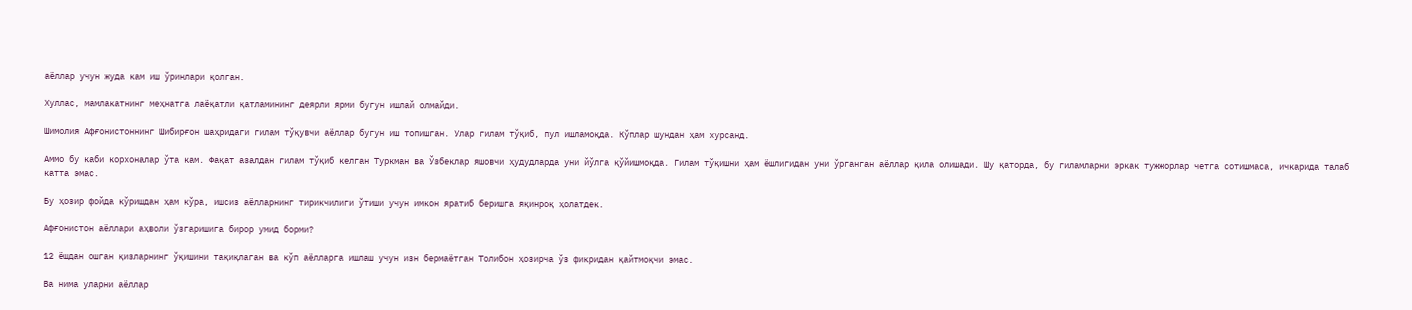аёллар учун жуда кам иш ўринлари қолган.

Хуллас, мамлакатнинг меҳнатга лаёқатли қатламининг деярли ярми бугун ишлай олмайди.

Шимолия Афғонистоннинг Шибирғон шаҳридаги гилам тўқувчи аёллар бугун иш топишган. Улар гилам тўқиб, пул ишламоқда. Кўплар шундан ҳам хурсанд.

Аммо бу каби корхоналар ўта кам. Фақат азалдан гилам тўқиб келган Туркман ва Ўзбеклар яшовчи ҳудудларда уни йўлга қўйишмоқда. Гилам тўқишни ҳам ёшлигидан уни ўрганган аёллар қила олишади. Шу қаторда, бу гиламларни эркак тужжорлар четга сотишмаса, ичкарида талаб катта эмас.

Бу ҳозир фойда кўришдан ҳам кўра, ишсиз аёлларнинг тирикчилиги ўтиши учун имкон яратиб беришга яқинроқ ҳолатдек.

Афғонистон аёллари аҳволи ўзгаришига бирор умид борми?

12 ёшдан ошган қизларнинг ўқишини тақиқлаган ва кўп аёлларга ишлаш учун изн бермаётган Толибон ҳозирча ўз фикридан қайтмоқчи эмас.

Ва нима уларни аёллар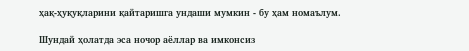ҳақ-ҳуқуқларини қайтаришга ундаши мумкин - бу ҳам номаълум.

Шундай ҳолатда эса ночор аёллар ва имконсиз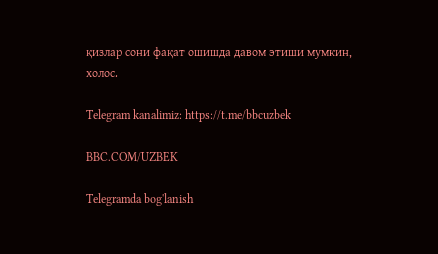қизлар сони фақат ошишда давом этиши мумкин, холос.

Telegram kanalimiz: https://t.me/bbcuzbek

BBC.COM/UZBEK

Telegramda bog'lanish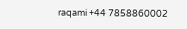raqami +44 7858860002